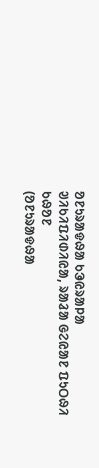ᱚᱱᱩᱨᱟᱫᱷᱟ ᱠᱳᱭᱨᱟᱞᱟ
ᱣᱤᱠᱤᱯᱤᱰᱤᱭᱟ, ᱨᱟᱲᱟ ᱜᱮᱭᱟᱱ ᱯᱩᱛᱷᱤ ᱠᱷᱚᱱ
(ᱚᱱᱩᱨᱟᱫᱷᱟ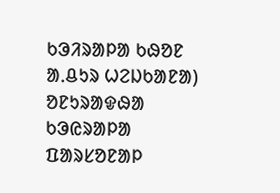ᱠᱳᱤᱨᱟᱞᱟ ᱠᱷᱚᱱ ᱟᱹᱪᱩᱨ ᱦᱮᱡᱠᱟᱱᱟ)
ᱚᱱᱩᱨᱟᱫᱷᱟ ᱠᱳᱭᱨᱟᱞᱟ
ᱯᱟᱨᱥᱚᱱᱟᱞ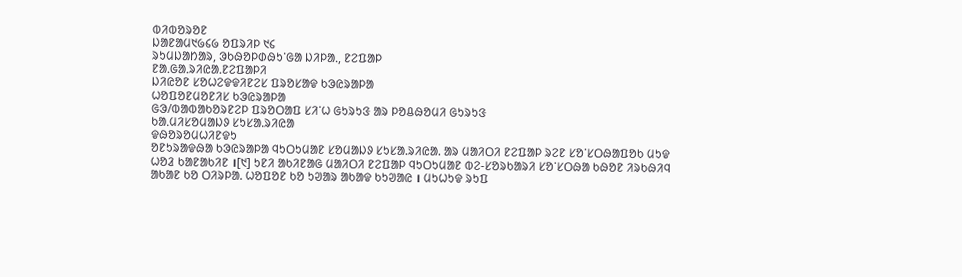ᱵᱤᱵᱚᱨᱚᱱ
ᱡᱟᱱᱟᱢ᱑᱙᱔᱙ ᱚᱯᱨᱤᱞ ᱑᱔
ᱨᱩᱢᱡᱟᱴᱟᱨ, ᱳᱠᱷᱚᱞᱰᱷᱩᱸᱜᱟ ᱡᱤᱞᱟᱹ, ᱱᱮᱯᱟᱞ
ᱱᱟᱹᱜᱟᱹᱨᱤᱭᱟᱹᱱᱮᱯᱟᱞᱤ
ᱡᱤᱭᱚᱱ ᱥᱚᱦᱮᱫᱫᱤᱱᱮᱥ ᱯᱨᱚᱥᱟᱫ ᱠᱳᱭᱨᱟᱞᱟ
ᱦᱚᱯᱚᱱᱢᱚᱱᱤᱥ ᱠᱳᱭᱨᱟᱞᱟ
ᱜᱳ/ᱵᱟᱵᱟᱠᱚᱨᱱᱮᱞ ᱯᱨᱚᱛᱟᱯ ᱥᱤᱸᱦ ᱜᱩᱨᱩᱝ ᱟᱨ ᱞᱚᱪᱷᱚᱢᱤ ᱜᱩᱨᱩᱝ
ᱠᱟᱹᱢᱤᱥᱚᱢᱟᱡᱽ ᱥᱩᱥᱟ.ᱨᱤᱭᱟ
ᱫᱷᱚᱨᱚᱢᱦᱤᱱᱫᱩ
ᱚᱱᱩᱨᱟᱫᱷᱟ ᱠᱳᱭᱨᱟᱞᱟ ᱧᱩᱛᱩᱢᱟᱱ ᱥᱚᱢᱟᱡᱽ ᱥᱩᱥᱟ.ᱨᱤᱭᱟ. ᱟᱨ ᱢᱟᱤᱛᱤ ᱱᱮᱯᱟᱞ ᱨᱮᱱ ᱥᱚᱸᱥᱛᱷᱟᱯᱚᱠ ᱢᱩᱫ ᱦᱚᱲ ᱠᱟᱱᱟᱠᱤᱱ ।[᱑] ᱩᱱᱤ ᱟᱠᱤᱱᱟᱜ ᱢᱟᱤᱛᱤ ᱱᱮᱯᱟᱞ ᱧᱩᱛᱩᱢᱟᱱ ᱵᱮ-ᱥᱚᱨᱠᱟᱨᱤ ᱥᱚᱸᱥᱛᱷᱟ ᱠᱷᱚᱱ ᱤᱨᱠᱷᱤᱧ ᱟᱠᱟᱱ ᱠᱚ ᱛᱤᱨᱞᱟ. ᱦᱚᱯᱚᱱ ᱠᱚ ᱩᱣᱟᱨ ᱟᱠᱟᱫ ᱠᱩᱣᱟᱭ । ᱢᱩᱦᱩᱫ ᱨᱩᱯ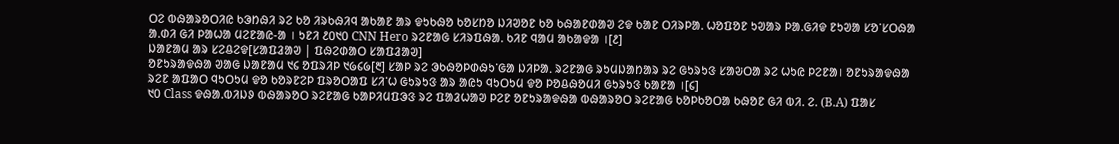ᱛᱮ ᱵᱷᱟᱨᱚᱛᱤᱭ ᱠᱳᱴᱷᱤ ᱨᱮ ᱠᱚ ᱤᱨᱠᱷᱤᱧ ᱟᱠᱟᱱ ᱟᱨ ᱫᱩᱠᱷᱚ ᱠᱚᱥᱴᱚ ᱡᱤᱣᱚᱱ ᱠᱚ ᱠᱷᱟᱱᱰᱟᱣ ᱮᱫ ᱠᱟᱱ ᱛᱤᱨᱞᱟ. ᱦᱚᱯᱚᱱ ᱩᱣᱟᱨ ᱞᱟ.ᱜᱤᱫ ᱱᱩᱣᱟ ᱥᱚᱸᱥᱛᱷᱟ ᱟ.ᱰᱤ ᱜᱤ ᱞᱟᱦᱟ ᱢᱮᱱᱟᱭ-ᱟ । ᱩᱱᱤ ᱒᱐᱑᱐ CNN Hero ᱨᱮᱱᱟᱜ ᱥᱤᱨᱯᱷᱟ. ᱠᱤᱱ ᱧᱟᱢ ᱟᱠᱟᱫᱟ ।[᱒]
ᱡᱟᱱᱟᱢ ᱟᱨ ᱥᱮᱪᱮᱫ[ᱥᱟᱯᱲᱟᱣ | ᱯᱷᱮᱰᱟᱛ ᱥᱟᱯᱲᱟᱣ]
ᱚᱱᱩᱨᱟᱫᱷᱟ ᱣᱟᱜ ᱡᱟᱱᱟᱢ ᱑᱔ ᱚᱯᱨᱤᱞ ᱑᱙᱔᱙[᱓] ᱥᱟᱞ ᱨᱮ ᱳᱠᱷᱚᱞᱰᱷᱩᱸᱜᱟ ᱡᱤᱞᱟᱹ ᱨᱮᱱᱟᱜ ᱨᱩᱢᱡᱟᱴᱟᱨ ᱨᱮ ᱜᱩᱨᱩᱝ ᱥᱟᱶᱛᱟ ᱨᱮ ᱦᱩᱭ ᱞᱮᱱᱟ। ᱚᱱᱩᱨᱟᱫᱷᱟ ᱨᱮᱱ ᱟᱯᱟᱛ ᱧᱩᱛᱩᱢ ᱫᱚ ᱠᱚᱨᱱᱮᱞ ᱯᱨᱚᱛᱟᱯ ᱥᱤᱸᱦ ᱜᱩᱨᱩᱝ ᱟᱨ ᱟᱭᱩ ᱧᱩᱛᱩᱢ ᱫᱚ ᱞᱚᱪᱷᱚᱢᱤ ᱜᱩᱨᱩᱝ ᱠᱟᱱᱟ ।[᱔]
᱑᱐ Class ᱫᱷᱟ.ᱵᱤᱡᱽ ᱵᱷᱟᱨᱚᱛ ᱨᱮᱱᱟᱜ ᱠᱟᱞᱤᱢᱯᱳᱝ ᱨᱮ ᱯᱟᱲᱦᱟᱣ ᱞᱮᱱ ᱚᱱᱩᱨᱟᱫᱷᱟ ᱵᱷᱟᱨᱚᱛ ᱨᱮᱱᱟᱜ ᱠᱚᱞᱠᱚᱛᱟ ᱠᱷᱚᱱ ᱜᱤ ᱵᱤ. ᱮ. (B.A) ᱯᱟᱥ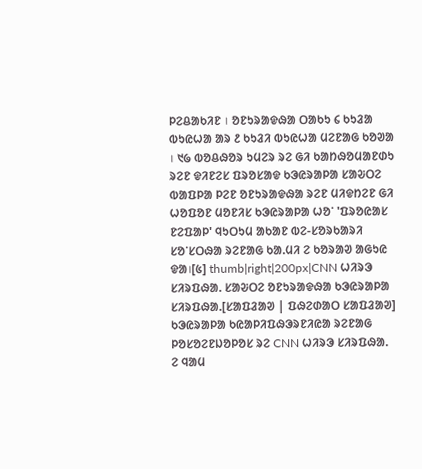ᱞᱮᱪᱟᱠᱤᱱ । ᱚᱱᱩᱨᱟᱫᱷᱟ ᱛᱟᱠᱩ ᱔ ᱠᱩᱲᱟ ᱵᱩᱭᱦᱟ ᱟᱨ ᱒ ᱠᱩᱲᱤ ᱵᱩᱭᱦᱟ ᱢᱮᱱᱟᱜ ᱠᱚᱣᱟ । ᱑᱙ ᱵᱚᱪᱷᱚᱨ ᱩᱢᱮᱨ ᱨᱮ ᱜᱤ ᱠᱟᱴᱷᱚᱢᱟᱱᱰᱩ ᱨᱮᱱ ᱫᱤᱱᱮᱥ ᱯᱨᱚᱥᱟᱫ ᱠᱳᱭᱨᱟᱞᱟ ᱥᱟᱶᱛᱮ ᱵᱟᱯᱞᱟ ᱞᱮᱱ ᱚᱱᱩᱨᱟᱫᱷᱟ ᱨᱮᱱ ᱢᱤᱫᱴᱮᱱ ᱜᱤ ᱦᱚᱯᱚᱱ ᱢᱚᱱᱤᱥ ᱠᱳᱭᱨᱟᱞᱟ ᱦᱚᱸ 'ᱯᱨᱚᱭᱟᱥ ᱱᱮᱯᱟᱞ' ᱧᱩᱛᱩᱢ ᱟᱠᱟᱱ ᱵᱮ-ᱥᱚᱨᱠᱟᱨᱤ ᱥᱚᱸᱥᱛᱷᱟ ᱨᱮᱱᱟᱜ ᱠᱟ.ᱢᱤ ᱮ ᱠᱚᱨᱟᱣ ᱟᱜᱩᱭ ᱫᱟ।[᱕] thumb|right|200px|CNN ᱦᱤᱨᱳ ᱥᱤᱨᱯᱷᱟ. ᱥᱟᱶᱛᱮ ᱚᱱᱩᱨᱟᱫᱷᱟ ᱠᱳᱭᱨᱟᱞᱟ
ᱥᱤᱨᱯᱷᱟ.[ᱥᱟᱯᱲᱟᱣ | ᱯᱷᱮᱰᱟᱛ ᱥᱟᱯᱲᱟᱣ]
ᱠᱳᱭᱨᱟᱞᱟ ᱠᱭᱟᱞᱤᱯᱷᱳᱨᱱᱤᱭᱟ ᱨᱮᱱᱟᱜ ᱞᱚᱥᱚᱮᱱᱡᱚᱞᱚᱥ ᱨᱮ CNN ᱦᱤᱨᱳ ᱥᱤᱨᱯᱷᱟ. ᱮ ᱧᱟᱢ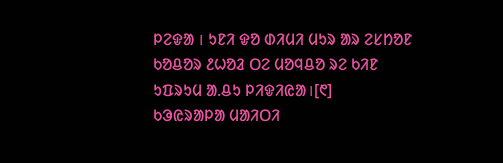ᱞᱮᱫᱟ । ᱩᱱᱤ ᱫᱚ ᱰᱤᱢᱤ ᱢᱩᱨ ᱟᱨ ᱮᱥᱴᱚᱱ ᱠᱚᱪᱚᱨ ᱒ᱦᱚᱲ ᱛᱮ ᱢᱚᱧᱪᱚ ᱨᱮ ᱠᱤᱱ ᱩᱯᱨᱩᱢ ᱟ.ᱪᱩ ᱞᱤᱫᱤᱭᱟ।[᱖]
ᱠᱳᱭᱨᱟᱞᱟ ᱢᱟᱤᱛᱤ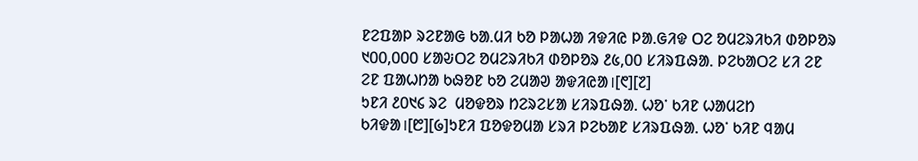ᱱᱮᱯᱟᱞ ᱨᱮᱱᱟᱜ ᱠᱟ.ᱢᱤ ᱠᱚ ᱞᱟᱦᱟ ᱤᱫᱤᱭ ᱞᱟ.ᱜᱤᱫ ᱛᱮ ᱚᱢᱮᱨᱤᱠᱤ ᱰᱚᱞᱚᱨ ᱑᱐᱐,᱐᱐᱐ ᱥᱟᱶᱛᱮ ᱚᱢᱮᱨᱤᱠᱤ ᱰᱚᱞᱚᱨ ᱒᱕,᱐᱐ ᱥᱤᱨᱯᱷᱟ. ᱞᱮᱠᱟᱛᱮ ᱥᱤ ᱮᱱ ᱮᱱ ᱯᱟᱦᱴᱟ ᱠᱷᱚᱱ ᱠᱚ ᱮᱢᱟᱣ ᱟᱫᱤᱭᱟ।[᱖][᱗]
ᱩᱱᱤ ᱒᱐᱑᱔ ᱨᱮ  ᱢᱚᱫᱚᱨ ᱴᱮᱨᱮᱥᱟ ᱥᱤᱨᱯᱷᱟ. ᱦᱚᱸ ᱠᱤᱱ ᱦᱟᱢᱮᱴ ᱠᱤᱫᱟ।[᱘][᱙]ᱩᱱᱤ ᱯᱚᱫᱚᱢᱟ ᱥᱨᱤ ᱞᱮᱠᱟᱱ ᱥᱤᱨᱯᱷᱟ. ᱦᱚᱸ ᱠᱤᱱ ᱧᱟᱢ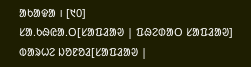ᱟᱠᱟᱫᱟ । [᱑᱐]
ᱥᱟ.ᱠᱷᱭᱟ.ᱛ[ᱥᱟᱯᱲᱟᱣ | ᱯᱷᱮᱰᱟᱛ ᱥᱟᱯᱲᱟᱣ]
ᱵᱟᱨᱦᱮ ᱡᱚᱱᱚᱲ[ᱥᱟᱯᱲᱟᱣ |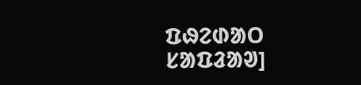ᱯᱷᱮᱰᱟᱛ ᱥᱟᱯᱲᱟᱣ]